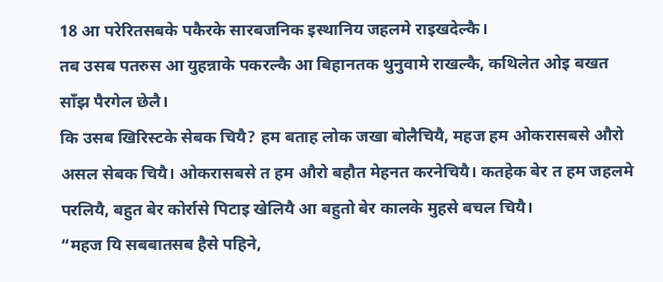18 आ परेरितसबके पकैरके सारबजनिक इस्थानिय जहलमे राइखदेल्कै।
तब उसब पतरुस आ युहन्नाके पकरल्कै आ बिहानतक थुनुवामे राखल्कै, कथिलेत ओइ बखत साँझ पैरगेल छेलै।
कि उसब खिरिस्टके सेबक चियै? हम बताह लोक जखा बोलैचियै, महज हम ओकरासबसे औरो असल सेबक चियै। ओकरासबसे त हम औरो बहौत मेहनत करनेचियै। कतहेक बेर त हम जहलमे परलियै, बहुत बेर कोर्रासे पिटाइ खेलियै आ बहुतो बेर कालके मुहसे बचल चियै।
“महज यि सबबातसब हैसे पहिने,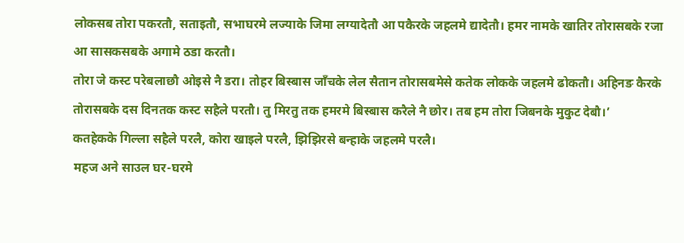लोकसब तोरा पकरतौ, सताइतौ, सभाघरमे लज्याके जिमा लग्यादेतौ आ पकैरके जहलमे द्यादेतौ। हमर नामके खातिर तोरासबके रजा आ सासकसबके अगामे ठडा करतौ।
तोरा जे कस्ट परेबलाछौ ओइसे नै डरा। तोहर बिस्बास जाँचके लेल सैतान तोरासबमेसे कतेक लोकके जहलमे ढोकतौ। अहिनङ कैरके तोरासबके दस दिनतक कस्ट सहैले परतौ। तु मिरतु तक हमरमे बिस्बास करैले नै छोर। तब हम तोरा जिबनके मुकुट देबौ।’
कतहेकके गिल्ला सहैले परलै, कोरा खाइले परलै, झिझिरसे बन्हाके जहलमे परलै।
महज अने साउल घर-घरमे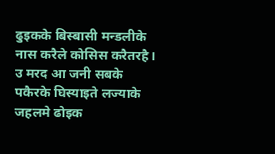ढुइकके बिस्बासी मन्डलीके नास करैले कोसिस करैतरहै। उ मरद आ जनी सबके पकैरके घिस्याइते लज्याके जहलमे ढोइक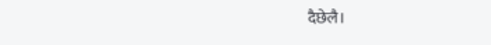दैछेलै।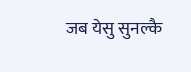जब येसु सुनल्कै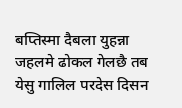बप्तिस्मा दैबला युहन्ना जहलमे ढोकल गेलछै तब येसु गालिल परदेस दिसन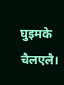घुइमके चैलएलै।